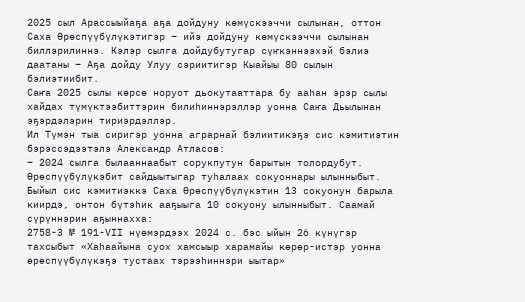2025 сыл Арассыыйаҕа аҕа дойдуну көмүскээччи сылынан, оттон Саха Өрөспүүбүлүкэтигэр – ийэ дойдуну көмүскээччи сылынан биллэрилиннэ. Кэлэр сылга дойдубутугар сүҥкэннээхэй бэлиэ даатаны – Аҕа дойду Улуу сэриитигэр Кыайыы 80 сылын бэлиэтиибит.
Саҥа 2025 сылы көрсө норуот дьокутааттара бу ааһан эрэр сылы хайдах түмүктээбиттэрин билиһиннэрэллэр уонна Саҥа Дьылынан эҕэрдэлэрин тириэрдэллэр.
Ил Түмэн тыа сиригэр уонна аграрнай бэлиитикэҕэ сис кэмитиэтин бэрэссэдээтэлэ Александр Атласов:
– 2024 сылга былааннаабыт сорукпутун барытын толордубут. Өрөспүүбүлүкэбит сайдыытыгар туһалаах сокуоннары ылынныбыт. Быйыл сис кэмитиэккэ Саха Өрөспүүбүлүкэтин 13 сокуонун барыла киирдэ, онтон бүтэһик ааҕыыга 10 сокуону ылынныбыт. Саамай сүрүннэрин аҕыннахха:
2758-З № 191-VII нүөмэрдээх 2024 с. бэс ыйын 26 күнүгэр тахсыбыт «Хаһаайына суох хамсыыр харамайы көрөр-истэр уонна өрөспүүбүлүкэҕэ тустаах тэрээһиннэри ыытар»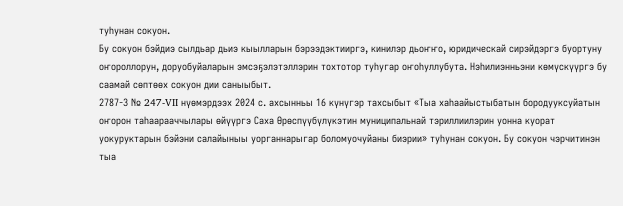туһунан сокуон.
Бу сокуон бэйдиэ сылдьар дьиэ кыылларын бэрээдэктииргэ, кинилэр дьоҥҥо, юридическай сирэйдэргэ буортуну оҥороллорун, доруобуйаларын эмсэҕэлэтэллэрин тохтотор туһугар оҥоһуллубута. Нэһилиэнньэни көмүскүүргэ бу саамай сөптөөх сокуон дии саныыбыт.
2787-З № 247-VII нүөмэрдээх 2024 с. ахсынньы 16 күнүгэр тахсыбыт «Тыа хаһаайыстыбатын бородууксуйатын оҥорон таһаарааччылары өйүүргэ Саха Өрөспүүбүлүкэтин муниципальнай тэриллиилэрин уонна куорат уокуруктарын бэйэни салайыныы уорганнарыгар боломуочуйаны биэрии» туһунан сокуон. Бу сокуон чэрчитинэн тыа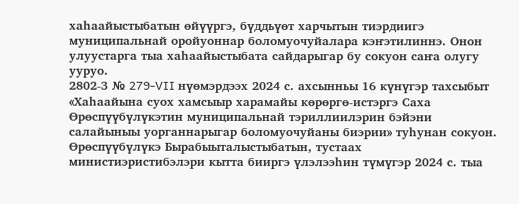хаһаайыстыбатын өйүүргэ, бүддьүөт харчытын тиэрдиигэ муниципальнай оройуоннар боломуочуйалара кэҥэтилиннэ. Онон улуустарга тыа хаһаайыстыбата сайдарыгар бу сокуон саҥа олугу ууруо.
2802-З № 279-VII нүөмэрдээх 2024 с. ахсынньы 16 күнүгэр тахсыбыт «Хаһаайына суох хамсыыр харамайы көрөргө-истэргэ Саха Өрөспүүбүлүкэтин муниципальнай тэриллиилэрин бэйэни салайыныы уорганнарыгар боломуочуйаны биэрии» туһунан сокуон.
Өрөспүүбүлүкэ Бырабыыталыстыбатын, тустаах министиэристибэлэри кытта бииргэ үлэлээһин түмүгэр 2024 с. тыа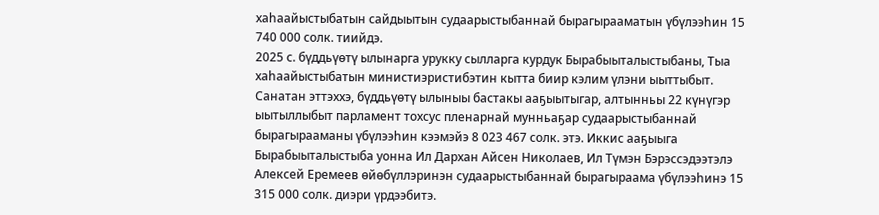хаһаайыстыбатын сайдыытын судаарыстыбаннай бырагырааматын үбүлээһин 15 740 000 солк. тиийдэ.
2025 с. бүддьүөтү ылынарга урукку сылларга курдук Бырабыыталыстыбаны, Тыа хаһаайыстыбатын министиэристибэтин кытта биир кэлим үлэни ыыттыбыт.
Санатан эттэххэ, бүддьүөтү ылыныы бастакы ааҕыытыгар, алтынньы 22 күнүгэр ыытыллыбыт парламент тохсус пленарнай мунньаҕар судаарыстыбаннай бырагырааманы үбүлээһин кээмэйэ 8 023 467 солк. этэ. Иккис ааҕыыга Бырабыыталыстыба уонна Ил Дархан Айсен Николаев, Ил Түмэн Бэрэссэдээтэлэ Алексей Еремеев өйөбүллэринэн судаарыстыбаннай бырагыраама үбүлээһинэ 15 315 000 солк. диэри үрдээбитэ.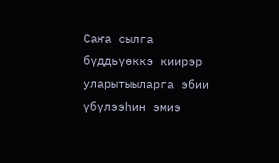Саҥа сылга бүддьүөккэ киирэр уларытыыларга эбии үбүлээһин эмиэ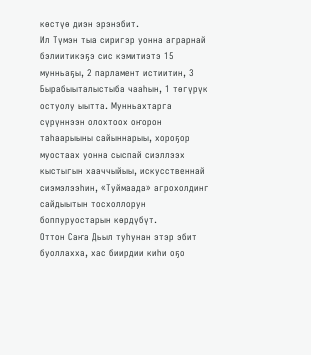көстүө диэн эрэнэбит.
Ил Түмэн тыа сиригэр уонна аграрнай бэлиитикэҕэ сис кэмитиэтэ 15 мунньаҕы, 2 парламент истиитин, 3 Бырабыыталыстыба чааһын, 1 төгүрүк остуолу ыытта. Мунньахтарга сүрүннээн олохтоох оҥорон таһаарыыны сайыннарыы, хороҕор муостаах уонна сыспай сиэллээх кыстыгын хааччыйыы, искусственнай сиэмэлээһин, «Туймаада» агрохолдинг сайдыытын тосхоллорун боппуруостарын көрдүбүт.
Оттон Саҥа Дьыл туһунан этэр эбит буоллахха, хас биирдии киһи оҕо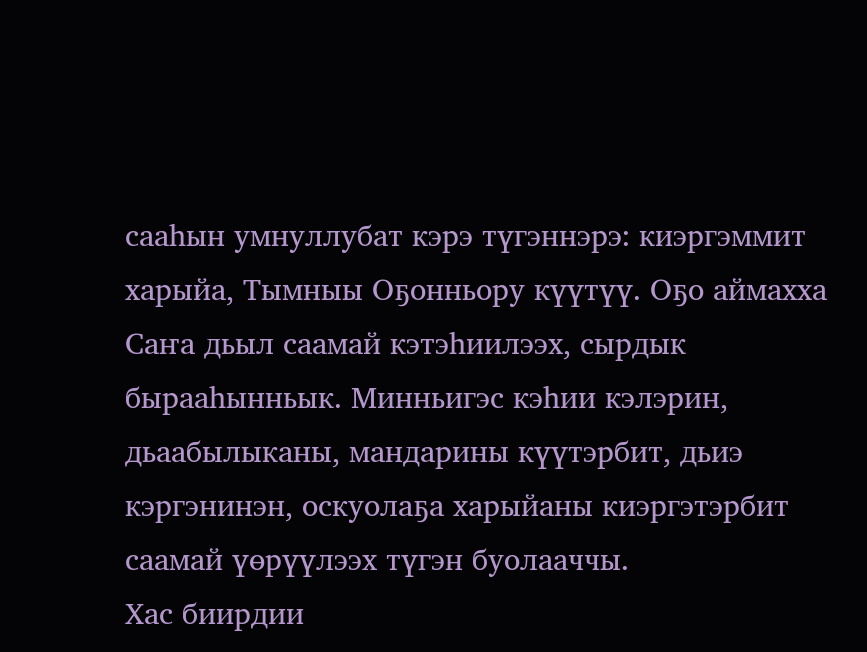сааһын умнуллубат кэрэ түгэннэрэ: киэргэммит харыйа, Тымныы Оҕонньору күүтүү. Оҕо аймахха Саҥа дьыл саамай кэтэһиилээх, сырдык бырааһынньык. Минньигэс кэһии кэлэрин, дьаабылыканы, мандарины күүтэрбит, дьиэ кэргэнинэн, оскуолаҕа харыйаны киэргэтэрбит саамай үөрүүлээх түгэн буолааччы.
Хас биирдии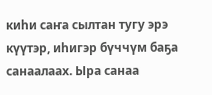киһи саҥа сылтан тугу эрэ күүтэр, иһигэр бүччүм баҕа санаалаах. Ыра санаа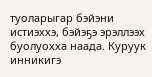туоларыгар бэйэни истиэххэ, бэйэҕэ эрэллээх буолуохха наада. Куруук инникигэ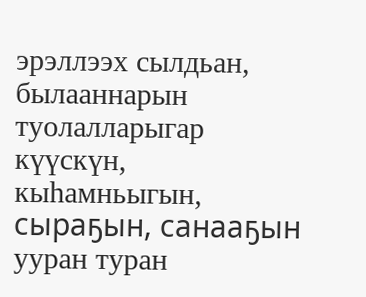эрэллээх сылдьан, былааннарын туолалларыгар күүскүн, кыһамньыгын, сыраҕын, санааҕын ууран туран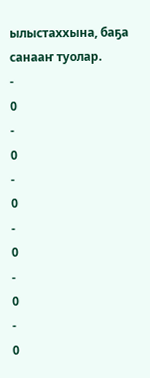ылыстаххына, баҕа санааҥ туолар.
-
0
-
0
-
0
-
0
-
0
-
0